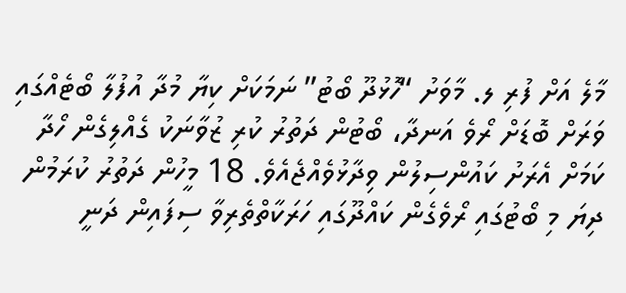މާލެ އަށް ފުރި ލ. މާވަށު “ހޮޅުދޫ ބޯޓު” ނަމަކަށް ކިޔާ މުދާ އުފުލާ ބޯޓެއްގައި ވަރަށް ބޮޑަށް ރޯވެ އަނދާ، ބޯޓުން ދަތުރު ކުރި ޒުވާނަކު ގެއްލިގެން ހޯދާ ކަމަށް އެރަށު ކައުންސިލުން ވިދާޅުވެއްޖެއެވެ. 18 މީހުން ދަތުރު ކުރަމުން ދިޔަ މި ބޯޓުގައި ރޯވެގެން ކައްދޫގައި ހަރަކާތްތެރިވާ ސިފައިން ދަނީ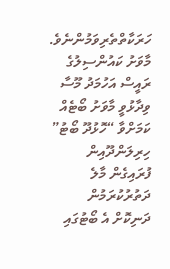ހަރަކާތްތެރިވަމުންނެވެ. މާވަށު ކައުންސިލުގެ ރައީސް އަހުމަދު މޫސާ ވިދާޅުވީ މާވަށު ބޯޓެއް ކަމަށްވާ “ހޮޅުދޫ ބޯޓު” ހިރިލަންދޫއިން ފުރައިގެން މާލެ ދަތުރުކުރަމުން ދަނިކޮށް އެ ބޯޓުގައި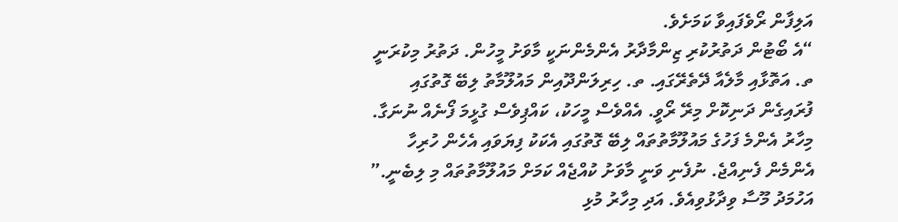އަލިފާން ރޯވެފައިވާ ކަމަށެވެ.
“އެ ބޯޓުން ދަތުރުކުރި ޒިންމާދާރު އެންމެންނަކީ މާވަށު މީހުން. ދަތުރު މިކުރަނީ ތ. އަތޮޅާއި މާލެއާ ދޭތެރޭގައި. ތ. ހިރިލަންދޫއިން މައުލޫމާތު ލިބޭ ގޮތުގައި ފުރައިގެން ދަނިކޮށް މިރޭ ރޯވީ. އެއްވެސް މީހަކު، ކައްޕިވެސް ގުޅީމަ ފޯނެއް ނުނަގާ. މިހާރު އެންމެ ފަހުގެ މައުލޫމާތުތައް ލިބޭ ގޮތުގައި އެކަކު ފިޔަވައި އެހެން ހުރިހާ އެންމެން ފެނިއްޖެ. ނުފެނި ވަނީ މާވަށު ކުއްޖެއް ކަމަށް މައުލޫމާތުތައް މި ލިބެނީ.” އަހުމަދު މޫސާ ވިދާޅުވިއެވެ. އަދި މިހާރު މުޅި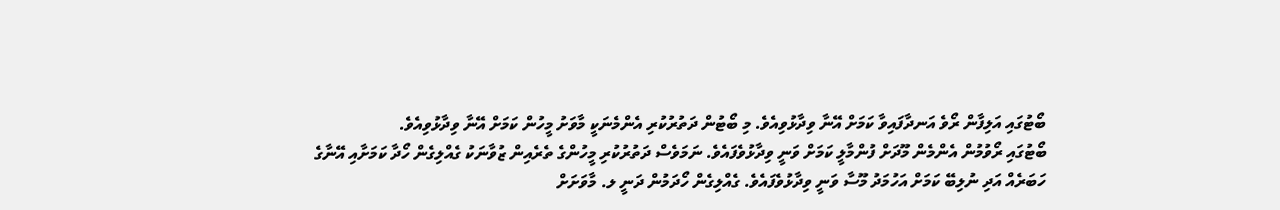ބޯޓުގައި އަލިފާން ރޯވެ އަނދާފައިވާ ކަމަށް އޭނާ ވިދާޅުވިއެވެ. މި ބޯޓުން ދަތުރުކުރި އެންމެނަކީ މާވަށު މީހުން ކަމަށް އޭނާ ވިދާޅުވިއެވެ.
ބޯޓުގައި ރޯވުމުން އެންމެން މޫދަށް ފުންމާލީ ކަމަށް ވަނީ ވިދާޅުވެފައެވެ. ނަމަވެސް ދަތުރުކުރި މީހުންގެ ތެރެއިން ޒުވާނަކު ގެއްލިގެން ހޯދާ ކަމަށާއި އޭނާގެ ހަބަރެއް އަދި ނުލިބޭ ކަމަށް އަހުމަދު މޫސާ ވަނީ ވިދާޅުވެފައެވެ. ގެއްލިގެން ހޯދަމުން ދަނީ ލ. މާވަށަށް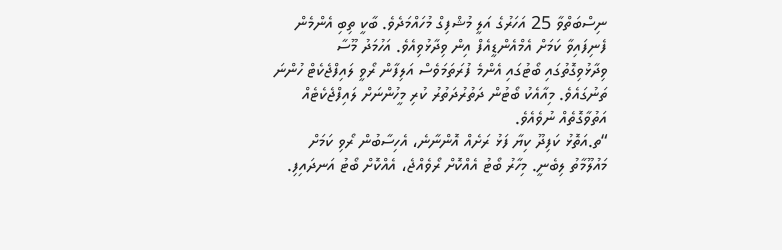ނިސްބަތްވާ 25 އަހަރުގެ އަލީ މުޝްފިގް މުހައްމަދެވެ. ބާކީ ތިބި އެންމެން ފެނިފައިވާ ކަމަށް އެމްއެންޑީއެފް އިން ވިދާޅުވިއެވެ. އަހުމަދު މޫސާ ވިދާޅުވިގޮތުގައި ބޯޓުގައި އެންމެ ފުރަތަމަވެސް އަލިފާން ރޯވީ ލައިފްޖެކެޓް ހުންނަ ތަނުގައެވެ. މިއާއެކު ބޯޓުން ދަތުރުދަތުރު ކުރި މީހުންނަށް ލައިފްޖެކެޓެއް އަތުވާގޮތެއް ނުވެއެވެ.
“ތ.އަތޮޅު ކަފިދޫ ކިޔާ ފަޅު ރަށެއް އޮންނާނެ، އެހިސާބުން ރޯވި ކަމަށް މައުލޫމާތު ލިބެނީ. މިހާރު ބޯޓު އެއްކޮށް ރޯވެއްޖެ، އެއްކޮށް ބޯޓު އަނދައިފި.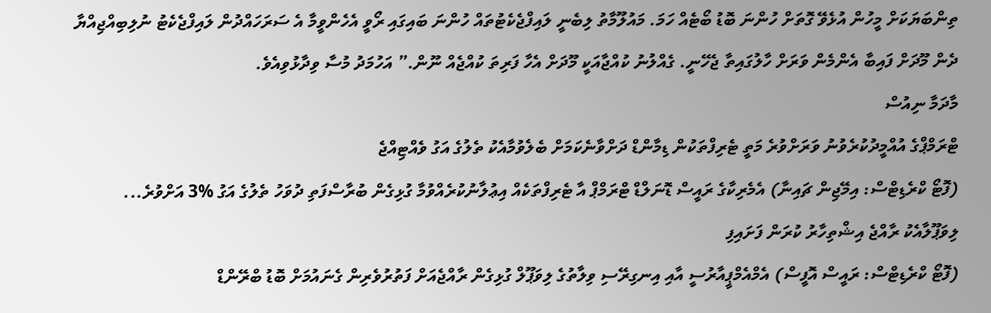ތިންބަޔަކަށް މީހުން އުޅެވޭ ގޮތަށް ހުންނަ ބޮޑު ބޯޓެއް ހަމަ. މައުލޫމާތު ލިބެނީ ލައިފްޖެކެޓުތައް ހުންނަ ބައިގައި ރޯވީ އެހެންވީމާ އެ ސަރަހައްދުން ލައިފްޖެކެޓު ނުލިބިއްޖިއްޔާ ދެން މޫދަށް ފައިބާ އެންމެން ވަރަށް ހާލުގައިތާ ޖެހޭނީ. ގެއްލުނު ކުއްޖާއަކީ މޫދަށް އެހާ ފަރިތަ ކުއްޖެއް ނޫން.” އަހުމަދު މުސާ ވިދާޅުވިއެވެ.
މާދަމާ ނިއުސް
ޓްރަމްޕްގެ އުއްމީދުކުރެވުނު ވަރަށްވުރެ މަތީ ޓެރިފްތަކުން ޑިމާންޑް ދަށްވާނެކަމަށް ބެލެވުމާއެކު ތެލުގެ އަގު ވެއްޓިއްޖެ
(ފޮޓޯ ކްރެޑިޓްސް: އިމޭޖިން ޗައިނާ) އެމެރިކާގެ ރައީސް ޑޮނަލްޑް ޓްރަމްޕް އާ ޓެރިފްތަކެއް އިޢުލާނުކުރެއްވުމާ ގުޅިގެން ބުރާސްފަތި ދުވަހު ތެލުގެ އަގު %3 އަށްވުރެ...
ލިވަޕޫލާއެކު ރާއްޖެ އިޝްތިހާރު ކުރަން ފަށައިފި
(ފޮޓޯ ކްރެޑިޓްސް: ރައީސް އޮފީސް) އެމްއެމްޕީއާރުސީ އާއި އިނގިރޭސި ވިލާތުގެ ލިވަޕޫލް ގުޅިގެން ރާއްޖެއަށް ފަތުރުވެރިން ގެނައުމަށް ބޮޑު ބްރޭންޑް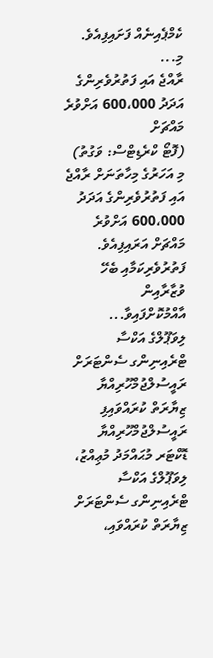ކެމްޕެއިނެއް ފަށައިފިއެވެ. މި...
ރާއްޖެ އައި ފަތުރުވެރިންގެ އަދަދު 600،000 އަށްވުރެ މައްޗަށް
(ފޮޓޯ ކްރެޑިޓްސް: ވަގުތު) މި އަހަރުގެ މިހާތަނަށް ރާއްޖެ އައި ފަތުރުވެރިންގެ އަދަދު 600،000 އަށްވުރެ މައްޗަށް އަރައިފިއެވެ. ފަތުރުވެރިކަމާއި ބެހޭ ވުޒާރާއިން އާއްމުކޮށްފައިވާ...
ލިވަޕޫލްގެ އަކްސާ ޓްރެއިނިންގ ސެންޓަރަށް ރައީސުލްޖުމްހޫރިއްޔާ ޒިޔާރަތް ކުރައްވައިފި
ރައީސުލްޖުމްހޫރިއްޔާ ޑޮކްޓަރ މުޙައްމަދު މުޢިއްޒު، ލިވަޕޫލްގެ އަކްސާ ޓްރެއިނިންގ ސެންޓަރަށް ޒިޔާރަތް ކުރައްވައި،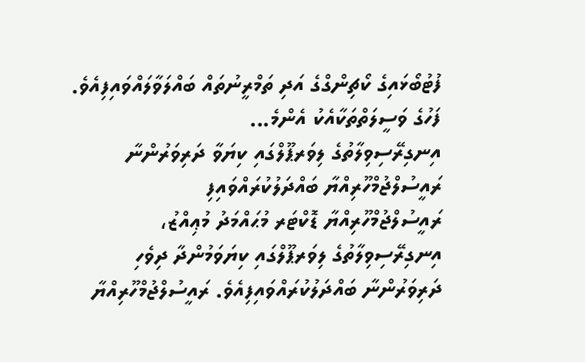ފުޓުބޯޅައިގެ ކޯޗިންގްގެ އަދި ތަމްރީނުތައް ބައްލަވާލައްވައިފިއެވެ. ފަހުގެ ވަސީލަތްތަކާއެކު އެންމެ...
އިނގިރޭސިވިލާތުގެ ލިވަރޕޫލްގައި ކިޔަވާ ދަރިވަރުންނާ ރައީސުލްޖުމްހޫރިއްޔާ ބައްދަލުކުރައްވައިފި
ރައީސުލްޖުމްހޫރިއްޔާ ޑޮކްޓަރ މުޙައްމަދު މުޢިއްޒު، އިނގިރޭސިވިލާތުގެ ލިވަރޕޫލްގައި ކިޔަވަމުންދާ ދިވެހި ދަރިވަރުންނާ ބައްދަލުކުރައްވައިފިއެވެ. ރައީސުލްޖުމްހޫރިއްޔާ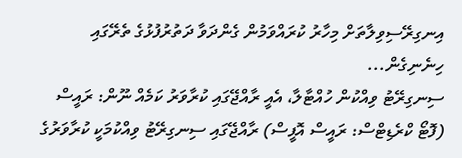އިނގިރޭސިވިލާތަށް މިހާރު ކުރައްވަމުން ގެންދަވާ ދަތުރުފުޅުގެ ތެރޭގައި ހިނެނިގެން...
ސިނގިރޭޓު ވިއްކުން ހުއްޓާލާ، އެއީ ރާއްޖޭގައި ކުރާވަރު ކަމެއް ނޫން: ރައީސް
(ފޮޓޯ ކްރެޑިޓްސް: ރައީސް އޮފީސް) ރާއްޖޭގައި ސިނގިރޭޓު ވިއްކުމަކީ ކުރާވަރުގެ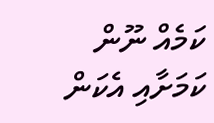ކަމެއް ނޫން ކަމަށާއި އެކަން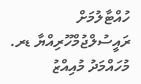ހުއްޓާލުމަށް ރައީސުލްޖުމްހޫރިއްޔާ ޑރ. މުހައްމަދު މުއިއްޒު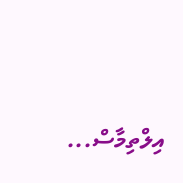އިލްތިމާސް...